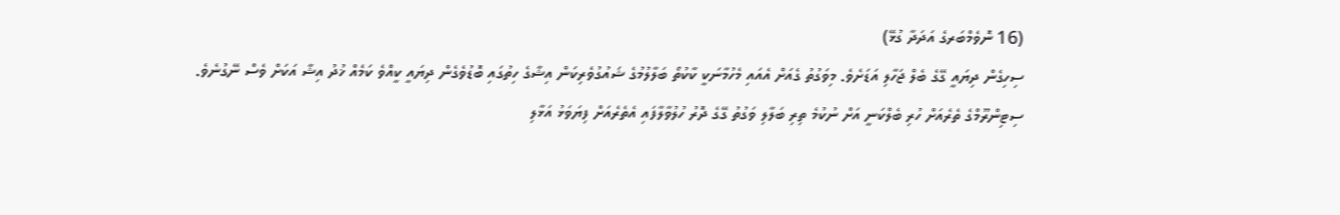(16 ނޮވެމްބަރގެ އަދަދާ ގުޅޭ)
ސިހިގެން ދިޔައީ ގޭގެ ބެލް ޖަހާލި އަޑަށެވެ. މިވަގުތު ގެއަށް އެއައި މެހުމާނަކީ ކާކުތޯ ބަލާލުމުގެ ޝައުގުވެރިކަން އިޝާގެ ހިތުގައި ބޮޑުވެގެން ދިޔައީ ކީއްވެ ކަމެއް ޚުދު އިޝާ އަކަށް ވެސް ނޭގުނެވެ. ސިޓިންރޫމްގެ ތެރެއަށް ހުރި ބެލްކަނީ އަށް ނުކުމެ ތިރި ބަލާލި ވަގުތު ގޭގެ ދޮރު ހުލުވާލާފައި އެތެރެއަށް ފިޔަވަޅު އަޅާލި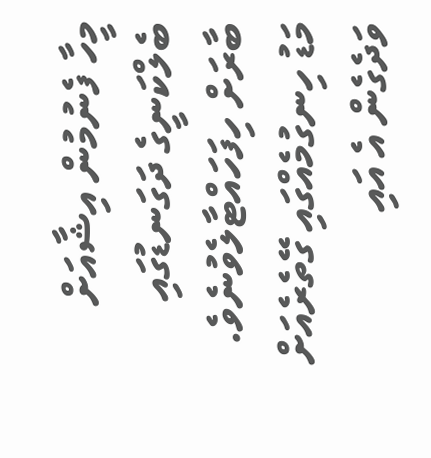މީހާ ފެނުމުން އިޝާއަށް ބެލްކަނީގެ ދަގަނޑުގައި ބާރަށް ހިފަހައްޓާލެވުނެވެ.
މަޑު ހިނގުމެއްގައި ގޭތެރެއަށް ވަދެގެން އެ އައި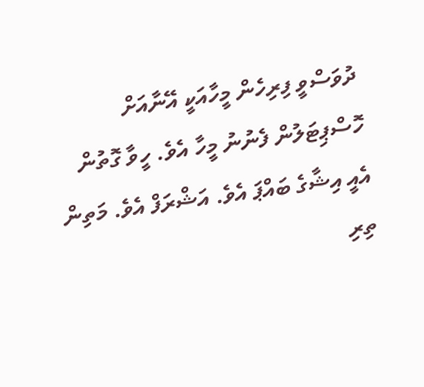ދުވަސްވީ ފިރިހެން މީހާއަކީ އޭނާއަށް ހޮސްޕިޓަލުން ފެނުނު މީހާ އެވެ. ހީވާ ގޮތުން އެއީ އިޝާގެ ބައްޕަ އެވެ. އަޝްރަފް އެވެ. މަތިން ތިރި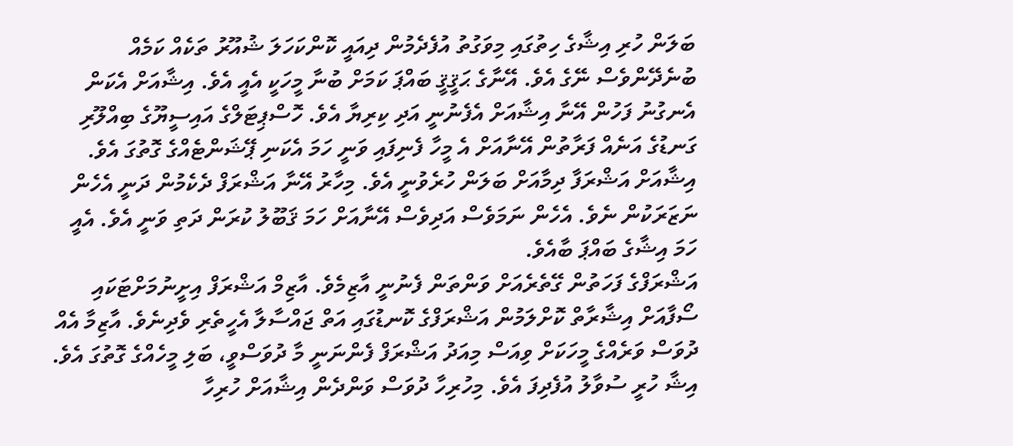ބަލަން ހުރި އިޝާގެ ހިތުގައި މިވަގުތު އުފެދެމުން ދިއައީ ކޮންކަހަލަ ޝުއޫރު ތަކެއް ކަމެއް ބުނެދޭންވެސް ނޭގެ އެވެ. އޭނާގެ ޙަޤީޤީ ބައްޕަ ކަމަށް ބުނާ މީހަކީ އެއީ އެވެ. އިޝާއަށް އެކަން އެނގުނު ފަހުން އޭނާ އިޝާއަށް އެފެނުނީ އަދި ކިރިޔާ އެވެ. ހޮސްޕިޓަލްގެ އައިސީޔޫގެ ބިއްލޫރި ގަނޑުގެ އަނެއް ފަރާތުން އޭނާއަށް އެ މީހާ ފެނިފައި ވަނީ ހަމަ އެކަނި ޕޭޝަންޓެއްގެ ގޮތުގަ އެވެ. އިޝާއަށް އަޝްރަފާ ދިމާއަށް ބަލަން ހުރެވުނީ އެވެ. މިހާރު އޭނާ އަޝްރަފް ދެކެމުން ދަނީ އެހެން ނަޒަރަކުން ނެވެ. އެހެން ނަމަވެސް އަދިވެސް އޭނާއަށް ހަމަ ޤަބޫލު ކުރަން ދަތި ވަނީ އެވެ. އެއީ ހަމަ އިޝާގެ ބައްޕަ ބާއެވެ.
އަޝްރަފްގެ ފަހަތުން ގޭތެރެއަށް ވަންތަން ފެނުނީ އާޒިމެވެ. އާޒިމް އަޝްރަފް އިށީނުމަށްޓަކައި ސޯފާއަށް އިޝާރާތް ކޮށްލަމުން އަޝްރަފްގެ ކޮނޑުގައި އަތް ޖައްސާލާ އެހީތެރި ވެދިނެވެ. އާޒިމާ އެއް ދުވަސް ވަރެއްގެ މީހަކަށް ވިއަސް މިއަދު އަޝްރަފް ފެންނަނީ މާ ދުވަސްވީ، ބަލި މީހެއްގެ ގޮތުގަ އެވެ. އިޝާ ހުރީ ސުވާލު އުފެދިފަ އެވެ. މިހުރިހާ ދުވަސް ވަންދެން އިޝާއަށް ހުރިހާ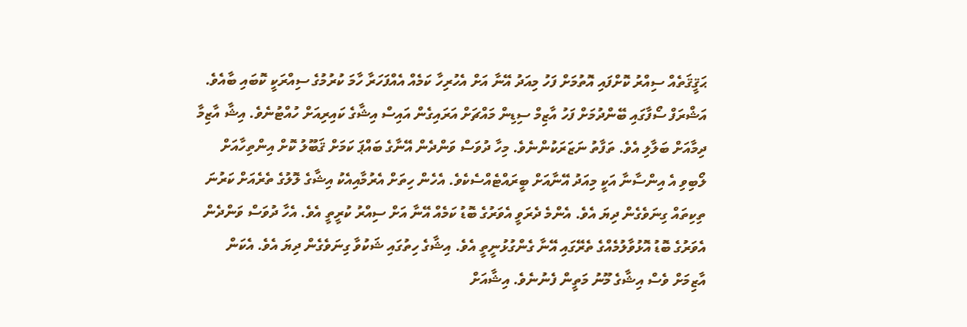ޙަޤީޤަތެއް ސިއްރު ކޮށްފައި އޮތުމަށް ފަހު މިއަދު އޭނާ އަށް އެހުރިހާ ކަމެއް އެއްފަހަރާ ހާމަ ކުރުމުގެ ސިއްރަކީ ކޮބައި ބާއެވެ.
އަޝްރަފް ސޯފާގައި ބޭންދުމަށް ފަހު އާޒިމް ސިޑިން މައްޗަށް އަރައިގެން އައިސް އިޝާގެ ކައިރިއަށް ހުއްޓުނެވެ. އިޝާ އާޒިމާ ދިމާއަށް ބަލާލި އެވެ. ތަފާތު ނަޒަރަކުންނެވެ. މިހާ ދުވަސް ވަންދެން އޭނާގެ ބައްޕަ ކަމަށް ޤަބޫލު ކޮށް އިންތިހާއަށް ލޯބިވި އެ އިންސާނާ އަކީ މިއަދު އޭނާއަށް ބީރައްޓެއްސެކެވެ. އެހެން ހިތަށް އެރުމާއިއެކު އިޝާގެ ލޮލުގެ ތެރެއަށް ކަރުނަ ތިކިތައް ގިނަވެގެން ދިޔަ އެވެ. އެންމެ ދެރަވީ އެވަރުގެ ބޮޑު ކަމެއް އޭނާ އަށް ސިއްރު ކުރީތީ އެވެ. އެހާ ދުވަސް ވަންދެން އެވަރުގެ ބޮޑު އޮޅުވާލުމެއްގެ ތެރޭގައި އޭނާ ގެންގުޅުނީތީ އެވެ. އިޝާގެ ހިތުގައި ޝަކުވާ ގިނަވެގެން ދިޔަ އެވެ. އެކަން އާޒިމަށް ވެސް އިޝާގެ މޫނު މަތީން ފެނުނެވެ. އިޝާއަށް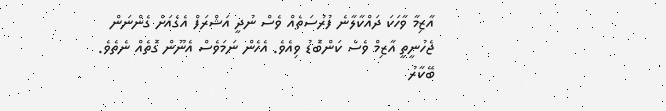އާޒިމާ ވާހަކަ ދައްކާލާނެ ފުރުސަތެއް ވެސް ނުދީ އަޝްރަފް އެގެއަށް ގެންނަން ޖެހުނީތީ އާޒިމް ވެސް ކަންބޮޑު ވިއެވެ. އެހެން ނަމަވެސް އެނޫން ގޮތެއް ނެތެވެ. ބޭކާރު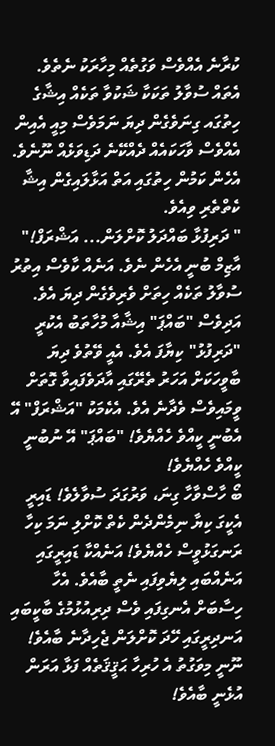ކުރާނެ އެއްވެސް ވަގުތެއް މިހާރަކު ނެތެވެ.
އެތައް ސުވާލު ތަކަކާ ޝަކުވާ ތަކެއް އިޝާގެ ހިތުގައ ގިނަވެގެން ދިޔަ ނަމަވެސް މިއީ އެއިން އެއްވެސް ވާހަކައެއް ދެއްކޭނެ ދަޑިވަޅެއް ނޫނެވެ. އެހެން ކަމުން ހިތުގައި އަތް އަޅާލައިގެން އިޝާ ކެތްތެރި ވިއެވެ.
" ދަރިފުޅާ ބައްދަލު ކޮށްލަން... އަޝްރަފް!"
އާޒިމް ބުނީ އެހެން ނެވެ. އަނެއް ކާވެސް އިތުރު ސުވާލު ތަކެއް ހިތަށް ވެރިވެގެން ދިޔަ އެވެ. އަދިވެސް "ބައްޕަ" އިޝާއާ މުހާތަބު އެކުރީ "ދަރިފުޅު" ކިޔާފަ އެވެ. އެއީ ވޭތުވެ ދިޔަ ބާވީހަކަށް އަހަރު ތެރޭގައި އާދަވެފައިވާ ގޮތަށް ވީމައިވެސް ވެދާނެ އެވެ. އެކެމަކު "އަޝްރަފް" އޭ އެބުނީ ކީއްވެ ހެއްޔެވެ! "ބައްޕަ" އޭ ނުބުނީ ކީއްވެ ހެއްޔެވެ!
ބޯ ހާސްވާހާ ގިނަ، ވަރުގަދަ ސުވާލެވެ! ޑައިރީ އެކީގަ ކިޔާ ނިމެންދެން ކެތް ކޮށްލި ނަމަ ކިހާ ރަނގަޅުވީސް ހެއްޔެވެ! އަނެއްކާ ޑައިރީގައި އަނެއްބައި ލިޔެވިފައި ނެތީ ބާއެވެ. އެހާ ހިސާބަށް އެނގިފައި ވެސް ދިރިއުޅުމުގެ ބާކީބައި އަނދިރީގައި ހޭދަ ކޮށްލަން ޖެހިދާނެ ބާއެވެ! ނޫނީ މިވަގުތު އެ ހުރިހާ ޙަޤީޤަތެއް ފަޅާ އަރަން އުޅެނީ ބާއެވެ!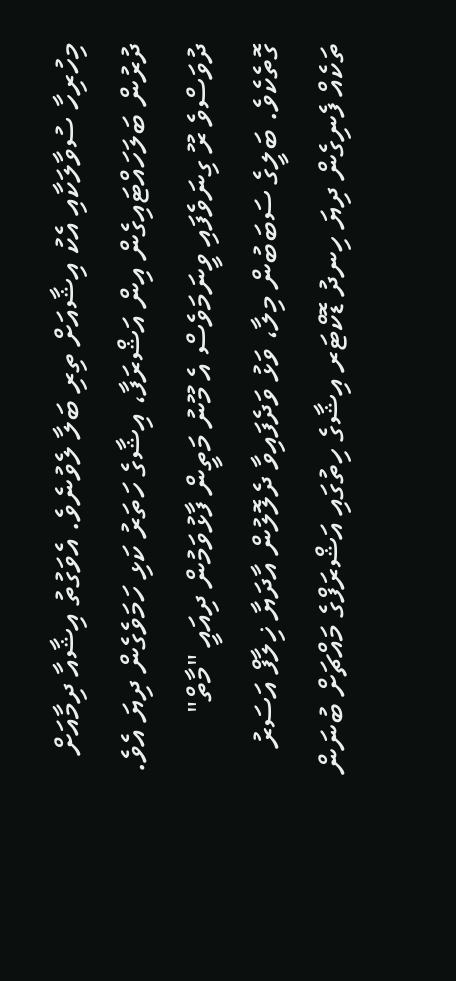މިހުރިހާ ސުވާލަކާއި އެކު އިޝާއަށް ތިރި ބަލާ ލެވުނެވެ. އެވަގުތު އިޝާއާ ދިމާއަށް ދުރުން ބަލަހައްޓައިގެން އިން އަޝްރަފާ، އިޝާގެ ހަތަރު ކަޅި ހަމަވެގެން ދިޔަ އެވެ. ދުވަސްވެ ރޫ ގިނަވެފައި ވީނަމަވެސް އެ މޫނު މަތީން ފާޅުވަމުން ދިއައީ "މާތް" ގޮތެކެވެ. ބަލީގެ ސަބަބުން މިލާ، ވަޅު ވަދެފައިވާ ދެލޮލުން އާދަޔާ ޚިލާފް އަސަރު ތަކެއް ފެނިގެން ދިޔަ ހިނދު ޑޮކްޓަރ އިޝާގެ ހިތުގައި އަޝްރަފްގެ މައްޗަށް ބުނަން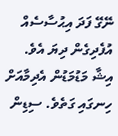ނޭގޭ ފަދަ އިޙުސާސެއް އުފެދިގެން ދިޔަ އެވެ. އިޝާ މަޑުމަޑުން އެދިމާއަށް ހިނގައި ގަތެވެ. ސިޑިން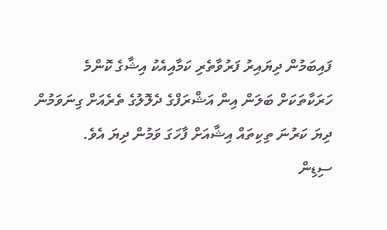ފައިބަމުން ދިޔައިރު ފަރުވާތެރި ކަމާއިއެކު އިޝާގެ ކޮންމެ ހަރަކާތަކަށް ބަލަން އިން އަޝްރަފްގެ ދެލޮލުގެ ތެރެއަށް ގިނަވަމުން ދިޔަ ކަރުނަ ތިކިތައް އިޝާއަށް ފާހަގަ ވަމުން ދިޔަ އެވެ.
ސިޑިން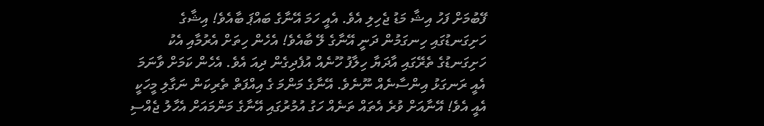ފޭބުމަށް ފަހު އިޝާ މަޑު ޖެހިލި އެވެ. އެއީ ހަމަ އޭނާގެ ބައްޕަ ބާއެވެ! އިޝާގެ ހަށިގަނޑުގައި ހިނގަމުން ދަނީ އޭނާގެ ލޭ ބާއެވެ! އެހެން ހިތަށް އެރުމާއި އެކު ހަށިގަނޑުގެ ތެރޭގައި އާދަޔާ ހިލާފު ހޫނެއް އުފެދިގެން ދިއަ އެވެ. އެހެން ކަމަށް ވާނަމަ އެއީ ރަނގަޅު އިންސާނެއް ނޫނެވެ. އޭނާގެ މަންމަ ގެ އިއްފަތް ތެރިކަން ނަގާލި މީހަކީ އެއީ އެވެ! އޭނާއަށް ވުރެ އެތައް ތަނެއް ހަގު އުމުރުގައި އޭނާގެ މަންމައަށް އެހާލު ޖެއްސި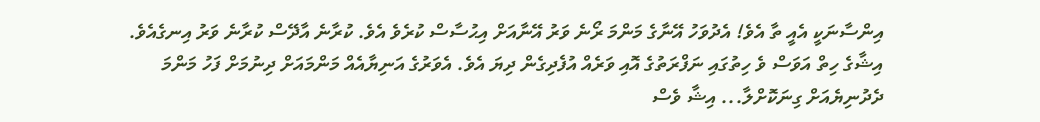އިންސާނަކީ އެއީ ތާ އެވެ! އެދުވަހު އޭނާގެ މަންމަ ރޯނެ ވަރު އޭނާއަށް އިޙުސާސް ކުރެވެ އެވެ. ކުރާނެ އާދޭސް ކުރާނެ ވަރު އިނގެއެވެ. އިޝާގެ ހިތް އަވަސް ވެ ހިތުގައި ނަފްރަތުގެ އޮއި ވަރެއް އުފެދިގެން ދިޔަ އެވެ. އެވަރުގެ އަނިޔާއެއް މަންމައަށް ދިނުމަށް ފަހު މަންމަ ދެދުނިޔެއަށް ގިނަކޮށްލާ... އިޝާ ވެސް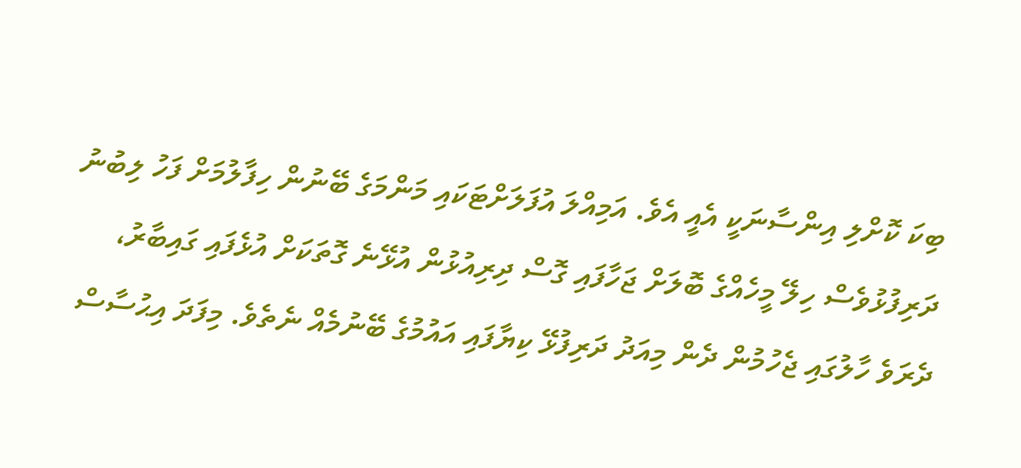ބިކަ ކޮށްލި އިންސާނަކީ އެއީ އެވެ. އަމިއްލަ އުފަލަށްޓަކައި މަންމަގެ ބޭނުން ހިފާލުމަށް ފަހު ލިބުނު ދަރިފުޅުވެސް ހިލޭ މީހެއްގެ ބޮލަށް ޖަހާފައި ގޮސް ދިރިއުޅުން އުޅޭނެ ގޮތަކަށް އުޅެފައި ގައިބާރު، ދެރަވެ ހާލުގައި ޖެހުމުން ދެން މިއަދު ދަރިފުޅޭ ކިޔާފައި އައުމުގެ ބޭނުމެއް ނެތެވެ. މިފަދަ އިޙުސާސް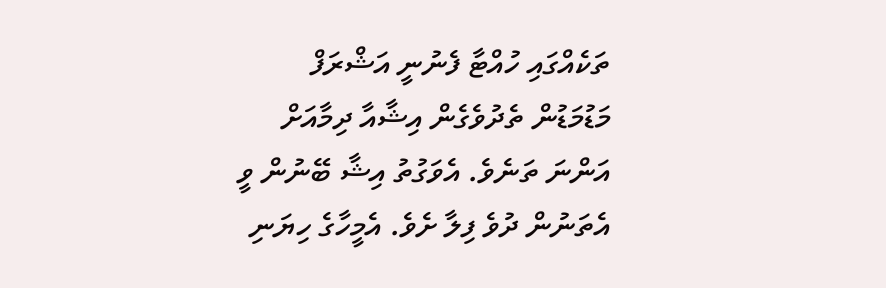ތަކެއްގައި ހުއްޓާ ފެނުނީ އަޝްރަފް މަޑުމަޑުން ތެދުވެގެން އިޝާއާ ދިމާއަށް އަންނަ ތަނެވެ. އެވަގުތު އިޝާ ބޭނުން ވީ އެތަނުން ދުވެ ފިލާ ށެވެ. އެމީހާގެ ހިޔަނި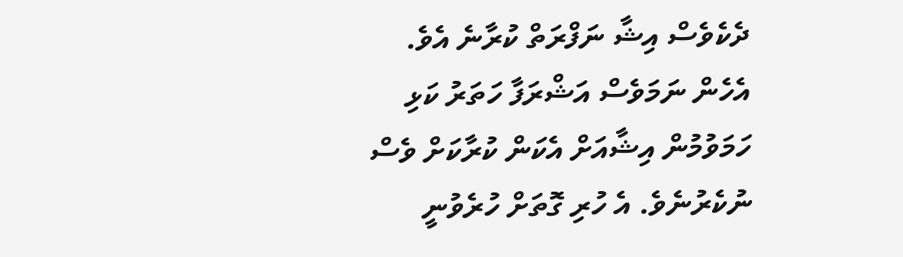ދެކެވެސް އިޝާ ނަފްރަތް ކުރާނެ އެވެ. އެހެން ނަމަވެސް އަޝްރަފާ ހަތަރު ކަޅި ހަމަވުމުން އިޝާއަށް އެކަން ކުރާކަށް ވެސް ނުކެރުނެވެ. އެ ހުރި ގޮތަށް ހުރެވުނީ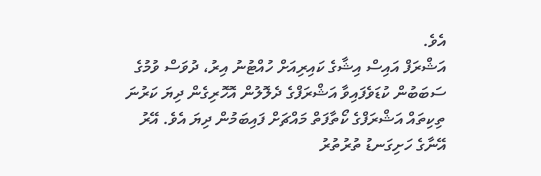އެވެ.
އަޝްރަފް އައިސް އިޝާގެ ކައިރިއަށް ހުއްޓުނު އިރު، ދުވަސް ވުމުގެ ސަބަބުން ކުޑަވެފައިވާ އަޝްރަފްގެ ދެލޮލުން އޮހޮރިގެން ދިޔަ ކަރުނަ ތިކިތައް އަޝްރަފްގެ ކޯތާފަތް މައްޗަށް ފައިބަމުން ދިޔަ އެވެ. އޭރު އޭނާގެ ހަށިގަނޑު ތުރުތުރު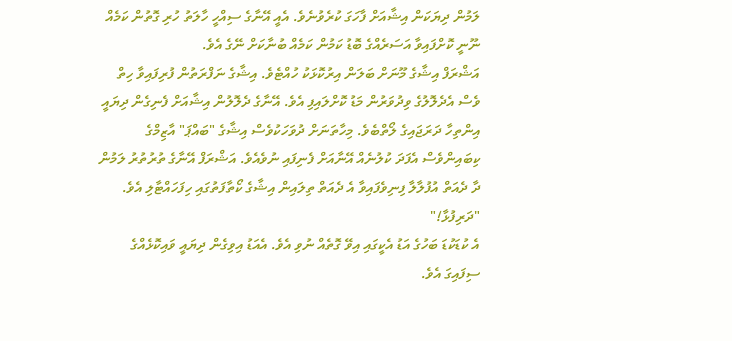ލަމުން ދިޔަކަން އިޝާއަށް ފާހަގަ ކުރެވުނެވެ. އެއީ އޭނާގެ ސިއްހީ ހާލަތު ހުރި ގޮތުން ކަމެއް ނޫނީ ކޮށްފައިވާ އަސަރެއްގެ ބޮޑު ކަމުން ކަމެއް ބުނާކަށް ނޭގެ އެވެ.
އަޝްރަފް އިޝާގެ މޫނަށް ބަލަން އިރުކޮޅަކު ހުއްޓެވެ. އިޝާގެ ނަފްރަތުން ފުރިފައިވާ ހިތް ވެސް އެދެލޮލުގެ ވިދުވަރުން މަޑު ކޮށްލައިފި އެވެ. އޭނާގެ ދެލޮލުން އިޝާއަށް ފެނިގެން ދިޔައީ އިންތިހާ ދަރަޖައިގެ ލޯތްބެވެ. މިހާތަނަށް ދުވަހަކުވެސް އިޝާގެ "ބައްޕަ" އާޒިމްގެ ކިބައިންވެސް އެފަދަ ކުލުނެއް އޭނާއަށް ފެނިފައި ނުވެއެވެ. އަޝްރަފް އޭނާގެ ތުރުތުރު ލަމުން ދާ ދެއަތް އުފުލާލާ ފިނިވެފައިވާ އެ ދެއަތް ތިލައިން އިޝާގެ ކޯތާފަތުގައި ހިފަހައްޓާލި އެވެ.
"ދަރިފުޅާ!"
އެ ކުޑަކުޑަ ބަހުގެ އަޑު އެކީގައި އިވޭ ގޮތެއް ނުވި އެވެ. އެއަޑު އިވިގެން ދިޔައީ ވައިކޮޅެއްގެ ސިފައިގަ އެވެ.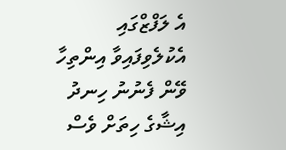އެ ލަފްޒްގައި އެކުލެވިފައިވާ އިންތިހާ ވޭން ފެނުނު ހިނދު އިޝާގެ ހިތަށް ވެސް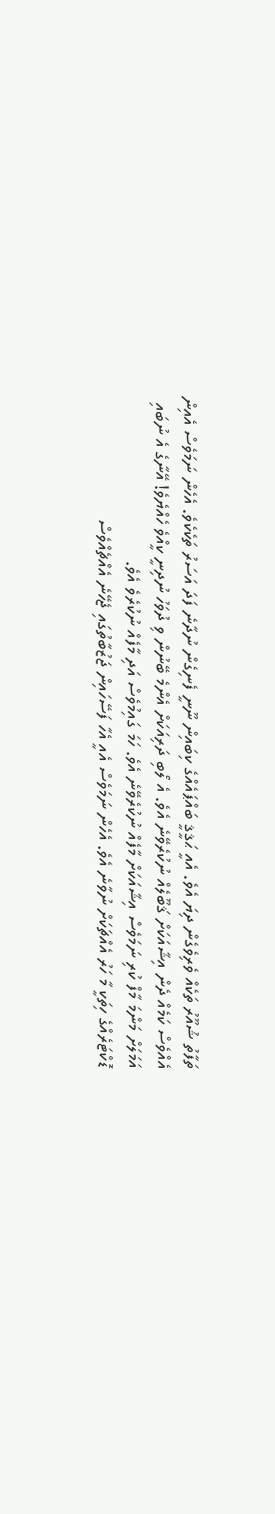ތަފާތު ޝުއޫރު ތަކެއް ވެރިވެގެން ދިޔަ އެވެ. އެއީ ޙަޤީޤީ ބައްޕައެއްގެ ކިބައިން ނޫނީ ފެނިގެން ނުދާނެ ފަދަ އަސަރު ތަކެކެވެ. އެހެން ނަމަވެސް އެއިން އެއްވެސް ކަމެއް ދެން އިޝާއަކަށް ޤަބޫލެއް ނުކުރެވޭނެ އެވެ. އެ ލޯބި ދަރިއަކަށް އެންމެ ބޭނުން ވި ދުވަހު ނުދިނީ ކީއްވެ ހެއްޔެވެ! އޭނާގެ އެ ނުބައި އަމަލަށް މަންމަ މާފް ކުރި ނަމަވެސް އިޝާއަކަށް މާފެއް ނުކުރެވޭނެ އެވެ. ހަމަ ގައިމުވެސް އަދި މާފެއް ނުކުރެވެ އެވެ.
ޑޮކްޓަރެއްގެ ހިތަކީ މާ ހަރު އެއްޗަކަށް ނުވާނެ އެވެ. އެހެން ނަމަވެސް އެއީ އެހާ ފަސޭހައިން ޖަޒުބާތުގައި ޖެހޭނެ އެއްޗެއްވެސް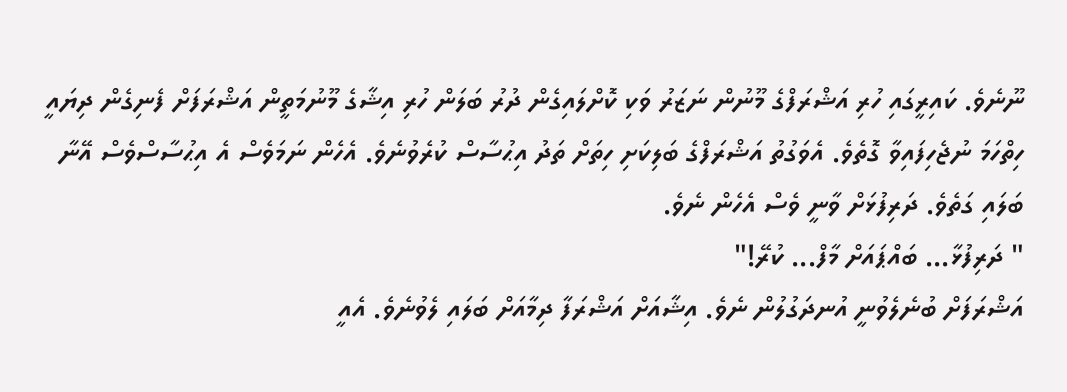ނޫނެވެ. ކައިރީގައި ހުރި އަޝްރަފްގެ މޫނުން ނަޒަރު ވަކި ކޮށްލައިގެން ދުރު ބަލަން ހުރި އިޝާގެ މޫނުމަތީން އަޝްރަފަށް ފެނިގެން ދިޔައީ ހިތްހަމަ ނުޖެހިފައިވާ ގޮތެވެ. އެވަގުތު އަޝްރަފްގެ ބަލިކަށި ހިތަށް ތަދު އިޙުސާސް ކުރެވުނެވެ. އެހެން ނަމަވެސް އެ އިޙުސާސްވެސް އޭނާ ބަލައި ގަތެވެ. ދަރިފުޅަށް ވާނީ ވެސް އެހެން ނެވެ.
" ދަރިފުޅާ... ބައްޕައަށް މާފް... ކުރޭ!"
އަޝްރަފަށް ބުނެލެވުނީ އުނދަގުލުން ނެވެ. އިޝާއަށް އަޝްރަފާ ދިމާއަށް ބަލައި ލެވުނެވެ. އެއީ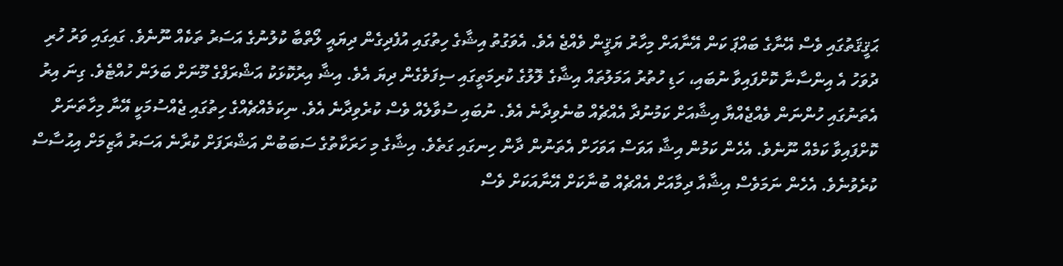ޙަޤީޤަތުގައި ވެސް އޭނާގެ ބައްޕަ ކަން އޭނާއަށް މިހާރު ޔަޤީން ވެއްޖެ އެވެ. އެވަގުތު އިޝާގެ ހިތުގައި އުފެދިގެން ދިޔައީ ލޯތްބާ ކުލުނުގެ އަސަރު ތަކެއް ނޫނެވެ. ގައިގައި ވަރު ހުރި ދުވަހު އެ އިންސާނާ ކޮށްފައިވާ ނުބައި، ހަޑި ހުތުރު އަމަލުތައް އިޝާގެ ލޮލުގެ ކުރިމަތީގައި ސިފަވެގެން ދިޔަ އެވެ. އިޝާ އިރުކޮޅަކު އަޝްރަފްގެ މޫނަށް ބަލަން ހުއްޓެވެ. ގިނަ އިރު އެތަނުގައި ހުންނަން ވެއްޖެއްޔާ އިޝާއަށް ކަމުނުދާ އެއްޗެއް ބުނެވިދާނެ އެވެ. ނުބައި ސުވާލެއް ވެސް ކުރެވިދާނެ އެވެ. ނިކަމެއްޗެއްގެ ހިތުގައި ޖެއްސުމަކީ އޭނާ މިހާތަނަށް ކޮށްފައިވާ ކަމެއް ނޫނެވެ. އެހެން ކަމުން އިޝާ އަވަސް އަވަހަށް އެތަނުން ދާން ހިނގައި ގަތެވެ. އިޝާގެ މި ހަރަކާތުގެ ސަބަބުން އަޝްރަފަށް ކުރާނެ އަސަރު އާޒިމަށް އިޙުސާސް ކުރެވުނެވެ. އެހެން ނަމަވެސް އިޝާއާ ދިމާއަށް އެއްޗެއް ބުނާކަށް އޭނާއަކަށް ވެސް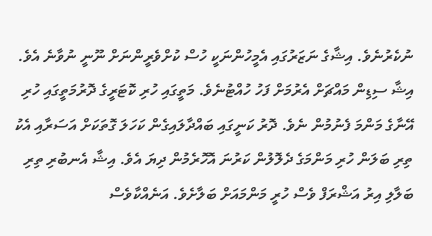ނުކެރުނެވެ. އިޝާގެ ނަޒަރުގައި އެމީހުންނަކީ ހުސް ކުށްވެރީންނަށް ނޫނީ ނުވާނެ އެވެ.
އިޝާ ސިޑިން މައްޗަށް އެރުމަށް ފަހު ހުއްޓުނެވެ. މަތީގައި ހުރި ކޮޓަރީގެ ދޮރުމަތީގައި ހުރި އޭނާގެ މަންމަ ފެނުމުން ނެވެ. ދޮރު ކަނީގައި ބައްދާލައިގެން ކަހަލަ ގޮތަކަށް އަސަރާއި އެކު ތިރި ބަލަން ހުރި މަންމަގެ ދެލޮލުން ކަރުނަ އޮހޮރެމުން ދިޔަ އެވެ. އިޝާ އެނބުރި ތިރި ބަލާލި އިރު އަޝްރަފް ވެސް ހުރީ މަންމައަށް ބަލާށެވެ. އަނެއްކާވެސް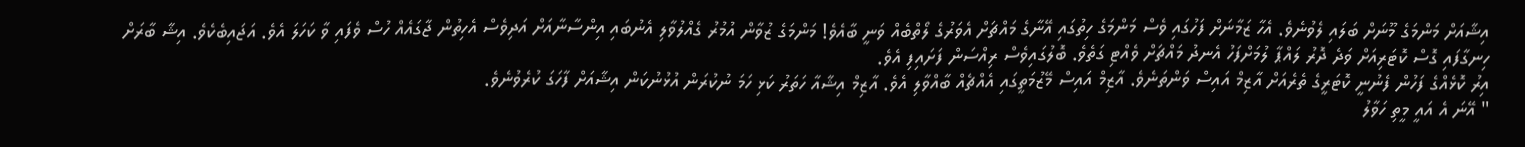އިޝާއަށް މަންމަގެ މޫނަށް ބަލައި ލެވުނެވެ. އެހާ ޒަމާނަށް ފަހުގައި ވެސް މަންމަގެ ހިތުގައި އޭނާގެ މައްޗަށް އެވަރުގެ ލޯތްބެއް ވަނީ ބާއެވެ! މަންމަގެ ޒުވާން އުމުރު ގެއްލުވާލި އެނުބައި އިންސާނާއަށް އަދިވެސް އެހިތުން ޖާގައެއް ހުސް ވެފައި ވާ ކަހަލަ އެވެ. އަޖައިބެކެވެ. އިޝާ ބާރަށް ހިނގާފައި ގޮސް ކޮޓަރިއަށް ވަދެ ދޮރު ލައްޕާ ލުމަށްފަހު އެނދު މައްޗަށް ވެއްޓި ގަތެވެ. ބޮލުގައިވެސް ރިއްސަން ފަށައިފި އެވެ.
އިރު ކޮޅެއްގެ ފަހުން ފެނުނީ ކޮޓަރީގެ ތެރެއަށް އާޒިމް އައިސް ވަންތަނެވެ. އާޒިމް އައިސް މޭޒުމަތީގައި އެއްޗެއް ބާއްވާލި އެވެ. އާޒިމް އިޝާއާ ހަތަރު ކަޅި ހަމަ ނުކުރަން އުޅުނުކަން އިޝާއަށް ފާހަގަ ކުރެވުނެވެ.
" އޭނަ އެ އައީ މީތި ހަވާލު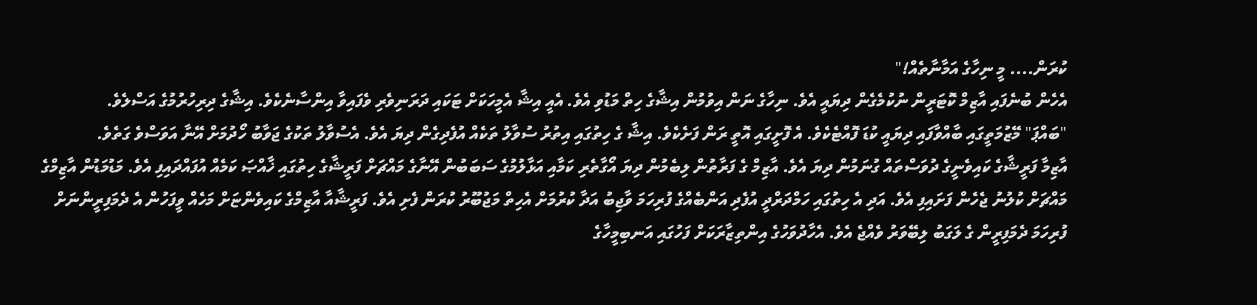ކުރަން.... މީ ނިހާގެ އަމާނާތެއް!"
އެހެން ބުނެފައި އާޒިމް ކޮޓަރީން ނުކުމެގެން ދިޔައީ އެވެ. ނިހާގެ ނަން އިވުމުން އިޝާގެ ހިތް މަޑުވި އެވެ. އެއީ އިޝާ އެމީހަކަށް ޓަކައި ދަރަނިވެރި ވެފައިވާ އިންސާނެކެވެ. އިޝާގެ ދިރިހުރުމުގެ އަސްލެވެ.
"ބައްޕަ" މޭޒުމަތީގައި ބާއްވާފައި ދިޔައީ ކުޑަ ފޮއްޓެކެވެ. އެ ފޮށީގައި އޮތީ ރަން ފަށެކެވެ. އިޝާ ގެ ހިތުގައި އިތުރު ސުވާލު ތަކެއް އުފެދިގެން ދިޔަ އެވެ. އެސުވާލު ތަކުގެ ޖަވާބު ހޯދުމަށް އޭނާ އަވަސްވެ ގަތެވެ.
އާޒިމާ ފަރީޝާގެ ކައިވެނީގެ ދުވަސްތައް ގުނަމުން ދިޔަ އެވެ. އާޒިމް ގެ ފަރާތުން ލިބެމުން ދިޔަ އޯގާތެރި ކަމާއި އަޅާލުމުގެ ސަބަބުން އޭނާގެ މައްޗަށް ފަރީޝާގެ ހިތުގައި ޚާއްޞަ ކަމެއް އުފައްދައިފި އެވެ. މަޑުމަޑުން އާޒިމްގެ މައްޗަށް ކުލުނު ޖެހެން ފަށައިފި އެވެ. އަދި އެ ހިތުގައި ހަމްދަރްދީ އުފެދި އަންބެއްގެ ފުރިހަމަ ވާޖިބު އަދާ ކުރުމަށް އެހިތް މަޖުބޫރު ކުރަން ފެށި އެވެ. ފަރީޝާއާ އާޒިމްގެ ކައިވެންޏަށް މަހެއް ވީފަހުން އެ ދެމަފިރީންނަށް ފުރިހަމަ ދެމަފިރީން ގެ ލަގަބު ލިބޭވަރު ވެއްޖެ އެވެ. އެހާދުވަހުގެ އިންތިޒާރަކަށް ފަހުގައި އަނބިމީހާގެ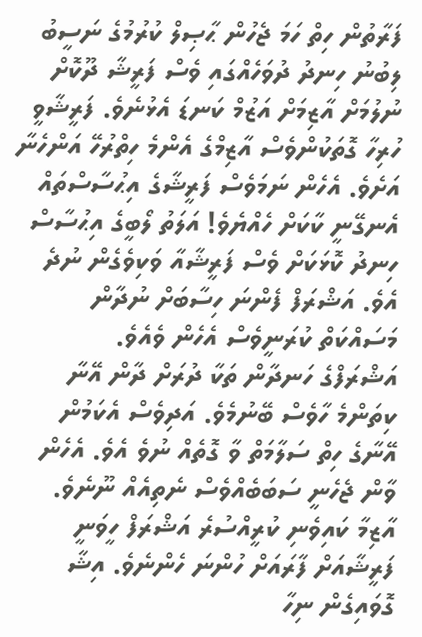ފަރާތުން ހިތް ހަމަ ޖެހުން ޙާޞިލް ކުރުމުގެ ނަސީބު ލިބުނު ހިނދު ދުވަހެއްގައި ވެސް ފަރީޝާ ދޫކޮށް ނުލުމަށް އާޒިމަށް އަޒުމް ކަނޑަ އެޅުނެވެ. ފަރީޝާވީ ހުރިހާ ގޮތަކުންވެސް އާޒިމްގެ އެންމެ ހިތްރުހޭ އަންހެނާ އަށެވެ. އެހެން ނަމަވެސް ފަރީޝާގެ އިޙުސާސްތައް އެނގޭނީ ކާކަށް ހެއްޔެވެ! އަލަތު ލޯބީގެ އިޙުސާސް ހިނދު ކޮޅަކަށް ވެސް ފަރީޝާއާ ވަކިވެގެން ނުދެ އެވެ. އަޝްރަފް ފެންނަ ހިސާބަށް ނުދާން މަސައްކަތް ކުރަނީވެސް އެހެން ވެއެވެ.
އަޝްރަފްގެ ހަނދާން ތަކާ ދުރަށް ދާން އޭނާ ކިތަންމެ ހާވެސް ބޭނުމެވެ. އަދިވެސް އެކަމުން އޭނާގެ ހިތް ސަލާމަތް ވާ ގޮތެއް ނުވެ އެވެ. އެހެން ވާން ޖެހެނީ ސަބަބެއްވެސް ނެތިއެއް ނޫނެވެ. އާޒިމާ ކައިވެނި ކުރީއްސުރެ އަޝްރަފް ހީވަނީ ފަރީޝާއަށް ފާރައަށް ހުންނަ ހެންނެވެ. އިޝާ ގޮވައިގެން ނިހާ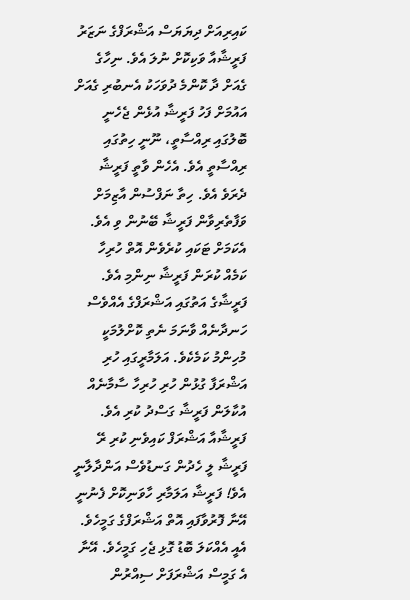ކައިރިއަށް ދިޔަޔަސް އަޝްރަފްގެ ނަޒަރު ފަރީޝާއާ ވަކިކޮށް ނުލަ އެވެ. ނިހާގެ ގެއަށް ދާ ކޮންމެ ދުވަހަކު އެނބުރި ގެއަށް އައުމަށް ފަހު ފަރީޝާ އުޅެން ޖެހެނީ ބޮލުގައި ރިއްސާތީ، ނޫނީ ހިތުގައި ރިއްސާތީ އެވެ. އެހެން ވާތީ ފަރީޝާ ދެރަވެ އެވެ. ހިތާ ނަފްސުން އާޒިމަށް ވަފާތެރިވާން ފަރީޝާ ބޭނުން ވި އެވެ. އެކަމަށް ޓަކައި ކުރެވެން އޮތް ހުރިހާ ކަމެއް ކުރަން ފަރީޝާ ނިންމި އެވެ.
ފަރީޝާގެ އަތުގައި އަޝްރަފްގެ އެއްވެސް ހަނދާނެއް ވާނަމަ ނެތި ކޮށްލުމަކީ މުހިންމު ކަމެކެވެ. އަލަމާރީގައި ހުރި އަޝްރަފާ ގުޅުން ހުރި ހުރިހާ ސާމާނެއް އުކާލަން ފަރީޝާ ގަސްދު ކުރި އެވެ. ފަރީޝާއާ އަޝްރަފް ކައިވެނި ކުރި ރޭ ފަރީޝާ ލީ ހެދުން ގަނޑުވެސް އަންދާލާނީ އެވެ! ފަރީޝާ އަލަމާރި ހާވަނިކޮށް ފެނުނީ އޭނާ ފޮރުވާފައި އޮތް އަޝްރަފްގެ ގަމީހެވެ. އެއީ އެއްކަލަ ބޮޑު ގޮޅި ޖެހި ގަމީހެވެ. އޭނާ އެ ގަމީސް އަޝްރަފަށް ސިއްރުން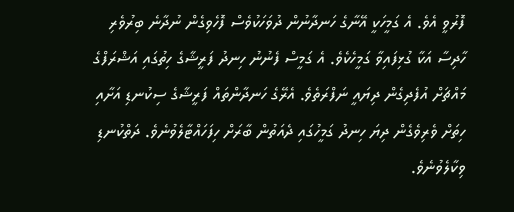ފޮރުވީ އެވެ. އެ ގަމީހަކީ އޭނާގެ ހަނދާނުން ދުވަހަކުވެސް ފޮހެވިގެން ނުދާނެ ބިރުވެރި ހާދިސާ އަކާ ގުޅިފައިވާ ގަމީހެކެވެ. އެ ގަމީސް ފެނުނު ހިނދު ފަރީޝާގެ ހިތުގައި އަޝްރަފްގެ މައްޗަށް އުފެދިގެން ދިޔައީ ނަފްރަތެވެ. އެރޭގެ ހަނދާންތައް ފަރީޝާގެ ސިކުނޑި އަށާއި ހިތަށް ވެރިވެގެން ދިޔަ ހިނދު ގަމީހުގައި ދެއަތުން ބާރަށް ހިފަހައްޓާލެވުނެވެ. ދަތްކުނޑި ވިކާލެވުނެވެ.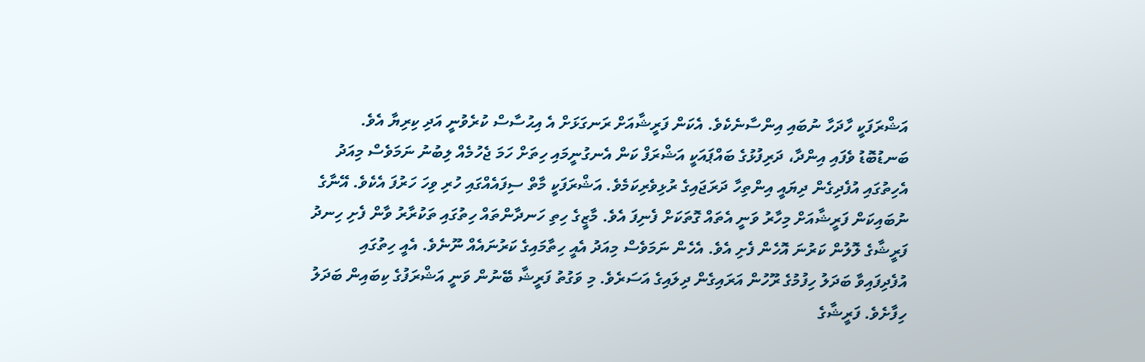އަޝްރަފަކީ ހާދަހާ ނުބައި އިންސާނެކެވެ. އެކަން ފަރީޝާއަށް ރަނގަޅަށް އެ އިޙުސާސް ކުރެވުނީ އަދި ކިރިޔާ އެވެ. ބަނޑުބޮޑު ވެފައި އިންދާ، ދަރިފުޅުގެ ބައްޕައަކީ އަޝްރަފް ކަން އެނގުނީމައި ހިތަށް ހަމަ ޖެހުމެއް ލިބުނު ނަމަވެސް މިއަދު އެހިތުގައި އުފެދިގެން ދިޔައީ އިންތިހާ ދަރަޖައިގެ ރުޅިވެރިކަމެވެ. އަޝްރަފަކީ މާތް ސިފައެއްގައި ހުރި ވިހަ ހަރުފަ އެކެވެ. އޭނާގެ ނުބައިކަން ފަރީޝާއަށް މިހާރު ވަނީ އެތައް ގޮތަކަށް ފެނިފަ އެވެ. މާޒީގެ ހިތި ހަނދާންތައް ހިތުގައި ތަކުރާރު ވާން ފެށި ހިނދު ފަރީޝާގެ ލޮލުން ކަރުނަ އޮހެން ފެށި އެވެ. އެހެން ނަމަވެސް މިއަދު އެއީ ހިތާމައިގެ ކަރުނައެއް ނޫނެވެ. އެއީ ހިތުގައި އުފެދިފައިވާ ބަދަލު ހިފުމުގެ ރޫހުން އަރައިގެން ދިލައިގެ އަސަރެވެ. މި ވަގުތު ފަރީޝާ ބޭނުން ވަނީ އަޝްރަފުގެ ކިބައިން ބަދަލު ހިފާށެވެ. ފަރީޝާގެ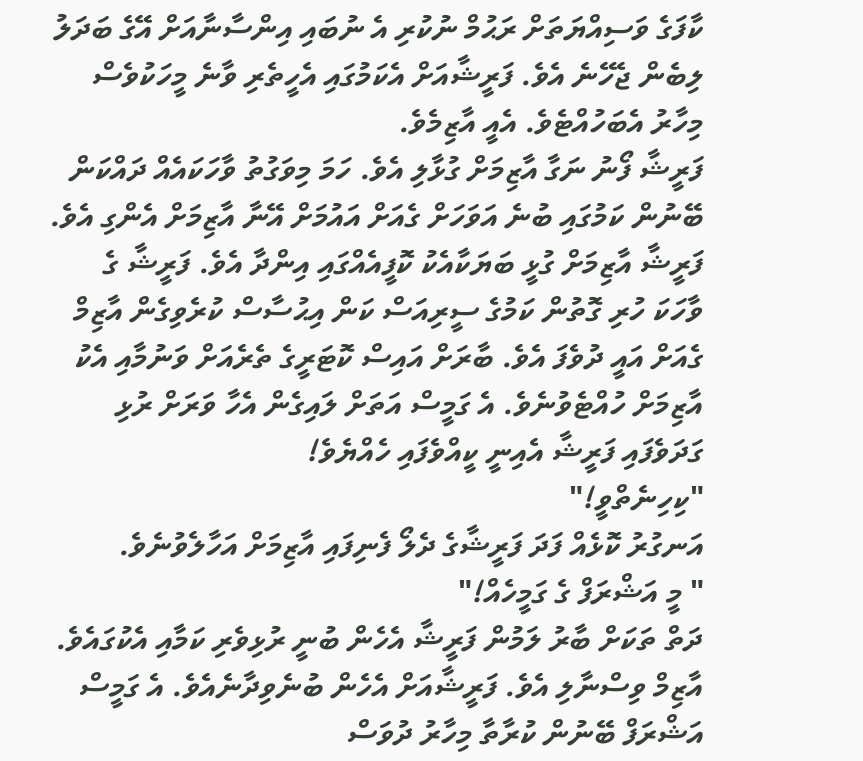ކާފަގެ ވަސިއްޔަތަށް ރަޙުމް ނުކުރި އެ ނުބައި އިންސާނާއަށް އޭގެ ބަދަލު ލިބެން ޖެހޭނެ އެވެ. ފަރީޝާއަށް އެކަމުގައި އެހީތެރި ވާނެ މީހަކުވެސް މިހާރު އެބަހުއްޓެވެ. އެއީ އާޒިމެވެ.
ފަރީޝާ ފޯނު ނަގާ އާޒިމަށް ގުޅާލި އެވެ. ހަމަ މިވަގުތު ވާހަކައެއް ދައްކަން ބޭނުން ކަމުގައި ބުނެ އަވަހަށް ގެއަށް އައުމަށް އޭނާ އާޒިމަށް އެންގި އެވެ.
ފަރީޝާ އާޒިމަށް ގުޅީ ބަޔަކާއެކު ކޮފީއެއްގައި އިންދާ އެވެ. ފަރީޝާ ގެ ވާހަކަ ހުރި ގޮތުން ކަމުގެ ސީރިއަސް ކަން އިޙުސާސް ކުރެވިގެން އާޒިމް ގެއަށް އައީ ދުވެފަ އެވެ. ބާރަށް އައިސް ކޮޓަރީގެ ތެރެއަށް ވަނުމާއި އެކު އާޒިމަށް ހުއްޓެވުނެވެ. އެ ގަމީސް އަތަށް ލައިގެން އެހާ ވަރަށް ރުޅި ގަދަވެފައި ފަރީޝާ އެއިނީ ކީއްވެފައި ހެއްޔެވެ!
"ކިހިނެތްވީ!"
އަނގުރު ކޮޅެއް ފަދަ ފަރީޝާގެ ދެލޯ ފެނިފައި އާޒިމަށް އަހާލެވުނެވެ.
" މީ އަޝްރަފް ގެ ގަމީހެއް!"
ދަތް ތަކަށް ބާރު ލަމުން ފަރީޝާ އެހެން ބުނީ ރުޅިވެރި ކަމާއި އެކުގައެވެ.
އާޒިމް ވިސްނާލި އެވެ. ފަރީޝާއަށް އެހެން ބުނެވިދާނެއެވެ. އެ ގަމީސް އަޝްރަފް ބޭނުން ކުރާތާ މިހާރު ދުވަސް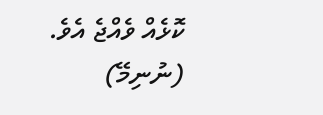ކޮޅެއް ވެއްޖެ އެވެ.
(ނުނިމޭ)